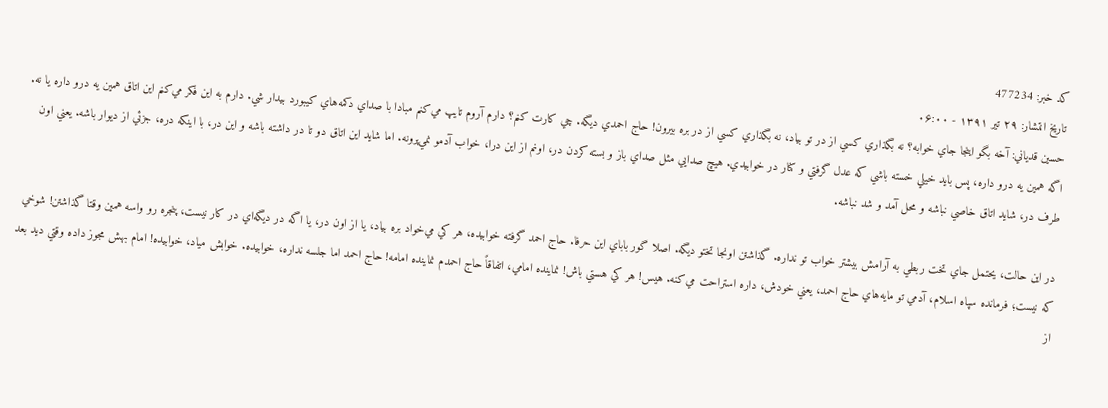کد خبر: 477234
تاریخ انتشار: ۲۹ تير ۱۳۹۱ - ۰۶:۰۰
حسين قدياني: آخه بگو اينجا جاي خوابه؟ نه بگذاري كسي از در تو بياد، نه بگذاري كسي از در بره بيرون! حاج احمدي ديگه. چي كارت كنم؟ دارم آروم تايپ مي‌كنم مبادا با صداي دكمه‌هاي كيبورد بيدار شي. دارم به اين فكر مي‌كنم اين اتاق همين يه درو داره يا نه. اگه همين يه درو داره، پس بايد خيلي خسته باشي كه عدل گرفتي و كنار در خوابيدي. هيچ صدايي مثل صداي باز و بسته كردن در، اونم از اين درا، خواب آدمو نمي‌پرونه. اما شايد اين اتاق دو تا در داشته باشه و اين در، با اينكه دره، جزئي از ديوار باشه. يعني اون طرف در، شايد اتاق خاصي نباشه و محل آمد و شد نباشه.

در اين حالت، يحتمل جاي تخت ربطي به آرامش بيشتر خواب تو نداره. گذاشتن اونجا تختو ديگه. اصلا گور باباي اين حرفا. حاج احمد گرفته خوابيده، هر كي مي‌خواد بره بياد، يا از اون در، يا اگه در ديگه‌اي در كار نيست، پنجره رو واسه همين وقتا گذاشتن! شوخي كه نيست؛ فرمانده سپاه اسلام، آدمي تو مايه‌هاي حاج احمد، يعني خودش، داره استراحت مي‌كنه. هيس! هر كي هستي باش! نماينده امامي، اتفاقاً حاج احمدم نماينده امامه! حاج احمد اما جلسه نداره، خوابيده. خوابش مياد، خوابيده! امام بهش مجوز داده وقتي ديد بعد از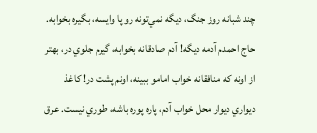چند شبانه روز جنگ، ديگه نمي‌تونه رو پا وايسه، بگيره بخوابه. حاج احمدم آدمه ديگه! آدم صادقانه بخوابه، گيرم جلوي در، بهتر از اونه كه منافقانه خواب امامو ببينه، اونم پشت در! كاغذ ديواري ديوار محل خواب آدم، پاره پوره باشه، طوري نيست. عرق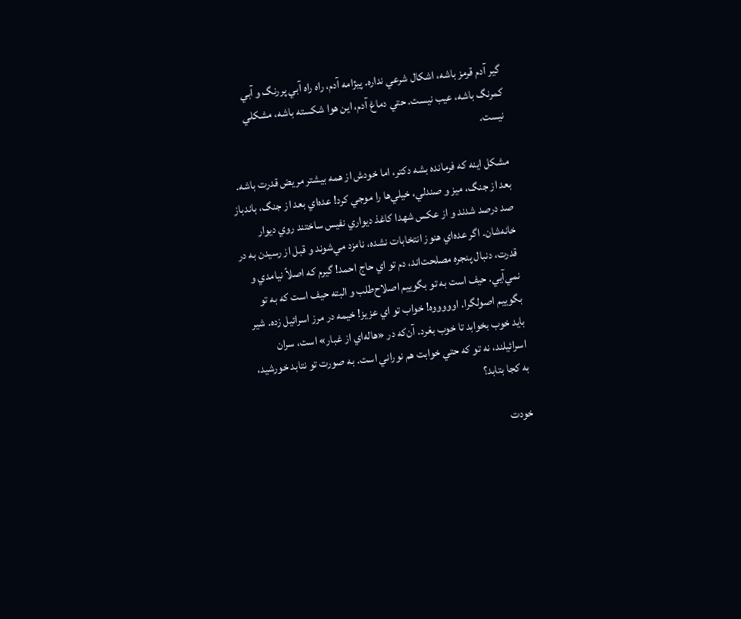گير آدم قرمز باشه، اشكال شرعي نداره. پيژامه آدم، راه راه آبي پررنگ و آبي كمرنگ باشه، عيب نيست. حتي دماغ آدم، اين هوا شكسته باشه، مشكلي نيست.

مشكل اينه كه فرمانده بشه دكتر، اما خودش از همه بيشتر مريض قدرت باشه. بعد از جنگ، ميز و صندلي، خيلي‌ها را موجي كرد! عده‌اي بعد از جنگ، باندباز صد درصد شدند و از عكس شهدا كاغذ ديواري نفيس ساختند روي ديوار خانه‌شان. اگر عده‌اي هنوز انتخابات نشده، نامزد مي‌شوند و قبل از رسيدن به در قدرت، دنبال پنجره مصلحت‌اند، دم تو‌ اي حاج احمد! گيرم كه اصلاً نيامدي و نمي‌آيي. حيف است به تو بگوييم اصلاح‌طلب و البته حيف است كه به تو بگوييم اصولگرا. اوووووه! خواب تو‌ اي عزيز! خيمه در مرز اسرائيل زده. شير بايد خوب بخوابد تا خوب بغرد. آن‌كه در «هاله‌اي از غبار» است، سران اسرائيلند، نه تو كه حتي خوابت هم نوراني است. به صورت تو نتابد خورشيد، به كجا بتابد؟

خودت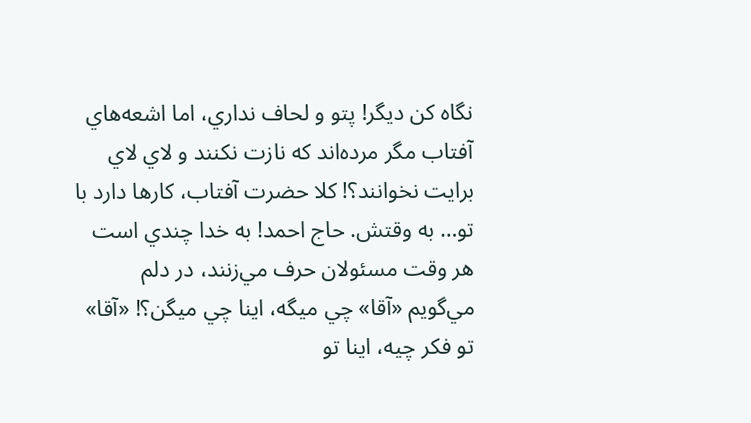نگاه كن ديگر! پتو و لحاف نداري، اما اشعه‌هاي آفتاب مگر مرده‌اند كه نازت نكنند و لاي لاي برايت نخوانند؟! كلا حضرت آفتاب، كارها دارد با تو… به وقتش. حاج احمد! به خدا چندي است هر وقت مسئولان حرف مي‌زنند، در دلم مي‌گويم «آقا» چي ميگه، اينا چي ميگن؟! «آقا» تو فكر چيه، اينا تو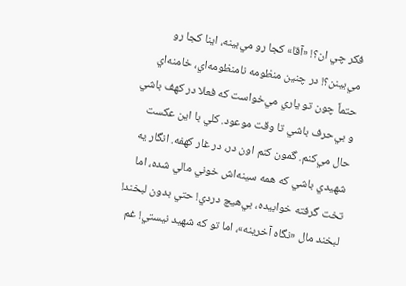فكر چي ان؟! «آقا» كجا رو مي‌بينه، اينا كجا رو مي‌بينن؟! در چنين منظومه نامنظومه‌اي، خامنه‌اي حتماً چون تو ياري مي‌خواست كه فعلا در كهف باشي و بي‌حرف باشي تا وقت موعود. كلي با اين عكست حال مي‌كنم. گمون كنم اون در، در غار كهفه. انگار يه شهيدي باشي كه همه سينه‌اش خوني مالي شده، اما تخت گرفته خوابيده، بي‌هيچ دردي! حتي بدون لبخند! لبخند مال «نگاه آخرينه»، اما تو كه شهيد نيستي! غم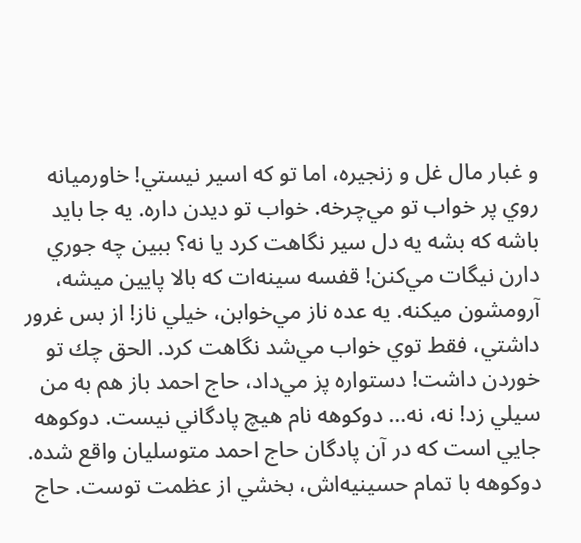و غبار مال غل و زنجيره، اما تو كه اسير نيستي! خاورميانه روي پر خواب تو مي‌چرخه. خواب تو ديدن داره. يه جا بايد باشه كه بشه يه دل سير نگاهت كرد يا نه؟ ببين چه جوري دارن نيگات مي‌كنن! قفسه سينه‌ات كه بالا پايين ميشه، آرومشون ميكنه. يه عده ناز مي‌خوابن، خيلي ناز! از بس غرور داشتي، فقط توي خواب مي‌شد نگاهت كرد. الحق چك تو خوردن داشت! دستواره پز مي‌داد، حاج احمد باز هم به من سيلي زد! نه، نه… دوكوهه نام هيچ پادگاني نيست. دوكوهه جايي است كه در آن پادگان حاج احمد متوسليان واقع شده. دوكوهه با تمام حسينيه‌اش، بخشي از عظمت توست. حاج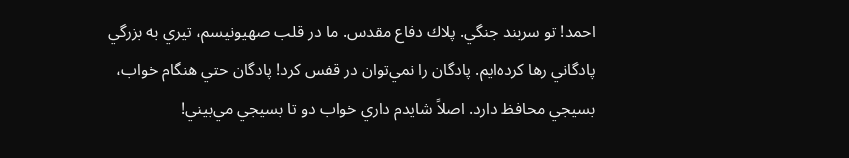احمد! تو سربند جنگي. پلاك دفاع مقدس. ما در قلب صهيونيسم، تيري به بزرگي پادگاني رها كرده‌ايم. پادگان را نمي‌توان در قفس كرد! پادگان حتي هنگام خواب، بسيجي محافظ دارد. اصلاً شايدم داري خواب دو تا بسيجي مي‌بيني!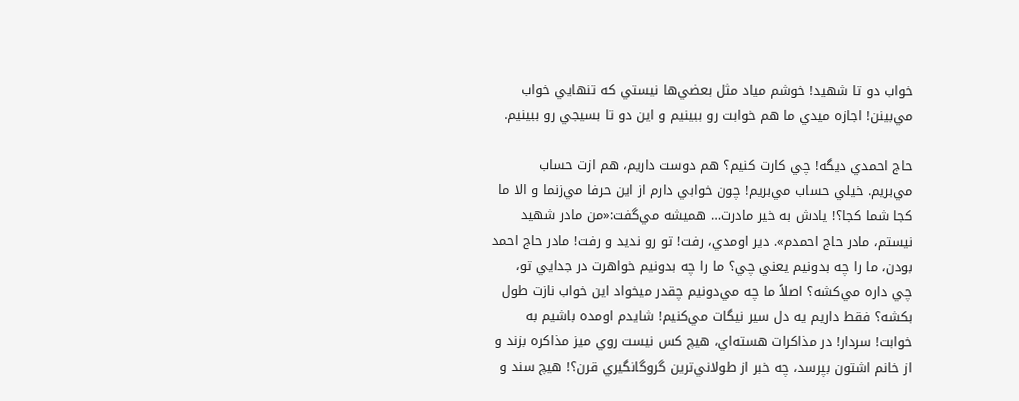خواب دو تا شهيد! خوشم مياد مثل بعضي‌ها نيستي كه تنهايي خواب مي‌بينن! اجازه ميدي ما هم خوابت رو ببينيم و اين دو تا بسيجي رو ببينيم.

حاج احمدي ديگه! چي كارت كنيم؟ هم دوست داريم، هم ازت حساب مي‌بريم. خيلي حساب مي‌بريم! چون خوابي دارم از اين حرفا مي‌زنما و الا ما كجا شما كجا؟! يادش به خير مادرت… هميشه مي‌گفت:«من مادر شهيد نيستم، مادر حاج احمدم». دير اومدي، رفت! تو رو نديد و رفت! مادر حاج احمد بودن، ما را چه بدونيم يعني چي؟ ما را چه بدونيم خواهرت در جدايي تو، چي داره مي‌كشه؟ اصلاً ما چه مي‌دونيم چقدر ميخواد اين خواب نازت طول بكشه؟ فقط داريم يه دل سير نيگات مي‌كنيم! شايدم اومده باشيم به خوابت! سردار! در مذاكرات هسته‌اي، هيچ كس نيست روي ميز مذاكره بزند و از خانم اشتون بپرسد، چه خبر از طولاني‌ترين گروگانگيري قرن؟! هيچ سند و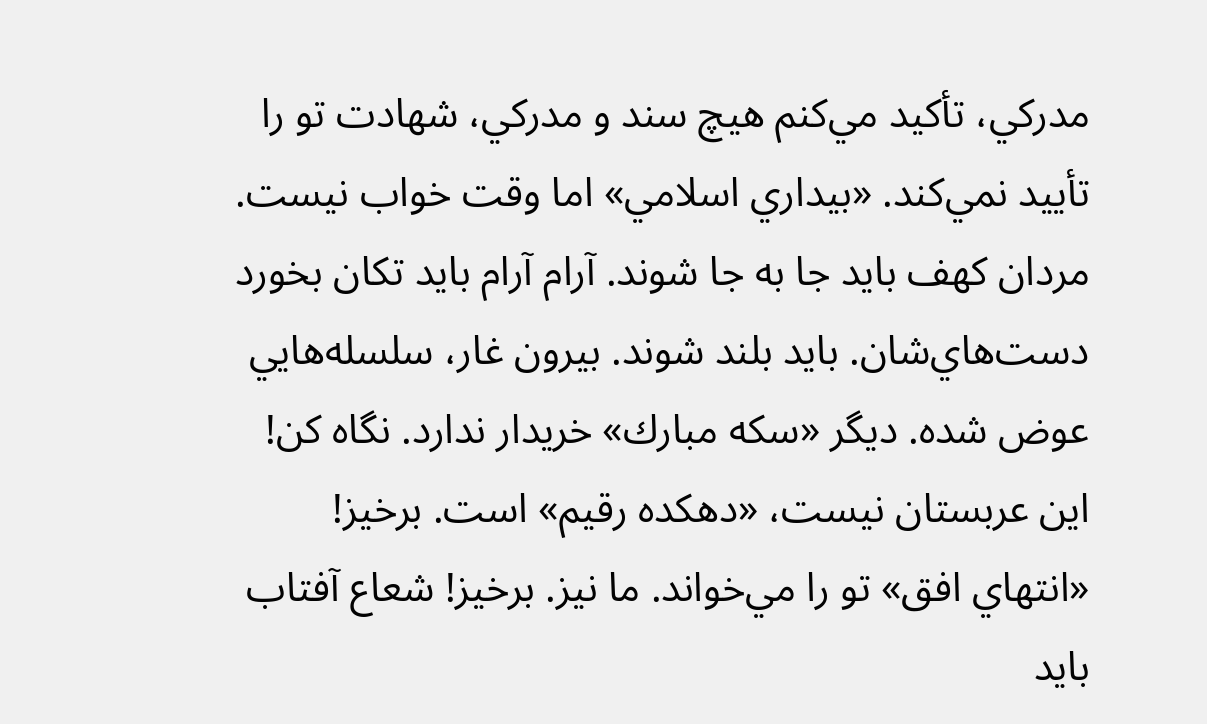مدركي، تأكيد مي‌كنم هيچ سند و مدركي، شهادت تو را تأييد نمي‌كند. «بيداري اسلامي» اما وقت خواب نيست. مردان كهف بايد جا به جا شوند. آرام آرام بايد تكان بخورد دست‌هاي‌شان. بايد بلند شوند. بيرون غار، سلسله‌هايي عوض شده. ديگر «سكه مبارك» خريدار ندارد. نگاه كن! اين عربستان نيست، «دهكده رقيم» است. برخيز! «انتهاي افق» تو را مي‌خواند. ما نيز. برخيز! شعاع آفتاب بايد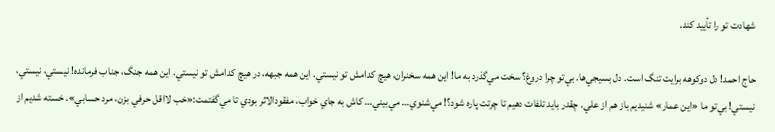شهادت تو را تأييد كند.

حاج احمد! دل دوكوهه برايت تنگ است. دل بسيجي‌ها. بي‌تو چرا دروغ؟ سخت مي‌گذرد به ما! اين همه سخنران، هيچ كدامش تو نيستي. اين همه جبهه، در هيچ كدامش تو نيستي. اين همه جنگ، جناب فرمانده! نيستي، نيستي، نيستي! بي‌تو ما «اين عمار» شنيديم باز هم از علي. چقدر بايد تلفات دهيم تا چرتت پاره شود؟! مي‌شنوي… مي‌بيني… كاش به جاي خواب، مفقودالاثر بودي تا مي‌گفتمت:«خب لااقل حرفي بزن، مرد حسابي». خسته شديم از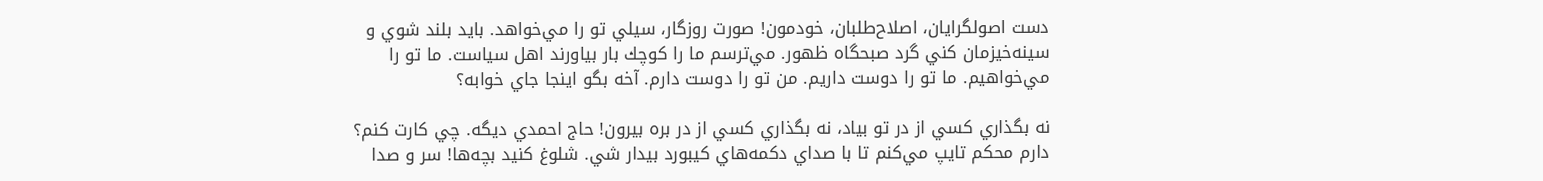دست اصولگرايان، اصلاح‌طلبان، خودمون! صورت روزگار، سيلي تو را مي‌خواهد. بايد بلند شوي و سينه‌خيزمان كني گرد صبحگاه ظهور. مي‌ترسم ما را كوچك بار بياورند اهل سياست. ما تو را مي‌خواهيم. ما تو را دوست داريم. من تو را دوست دارم. آخه بگو اينجا جاي خوابه؟

نه بگذاري كسي از در تو بياد، نه بگذاري كسي از در بره بيرون! حاج احمدي ديگه. چي كارت كنم؟ دارم محكم تايپ مي‌كنم تا با صداي دكمه‌هاي كيبورد بيدار شي. شلوغ كنيد بچه‌ها! سر و صدا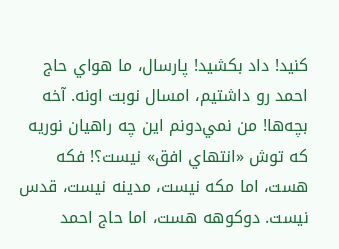كنيد! داد بكشيد! پارسال، ما هواي حاج احمد رو داشتيم، امسال نوبت اونه. آخه بچه‌ها! من نمي‌دونم اين چه راهيان نوريه كه توش «انتهاي افق» نيست؟! فكه هست، اما مكه نيست، مدينه نيست، قدس نيست. دوكوهه هست، اما حاج احمد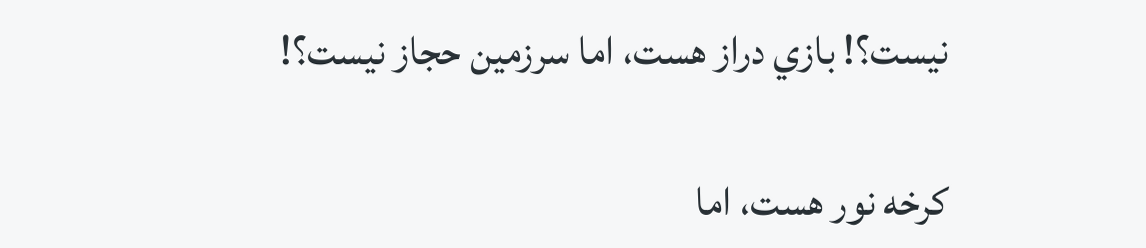نيست؟! بازي دراز هست، اما سرزمين حجاز نيست؟!

كرخه نور هست، اما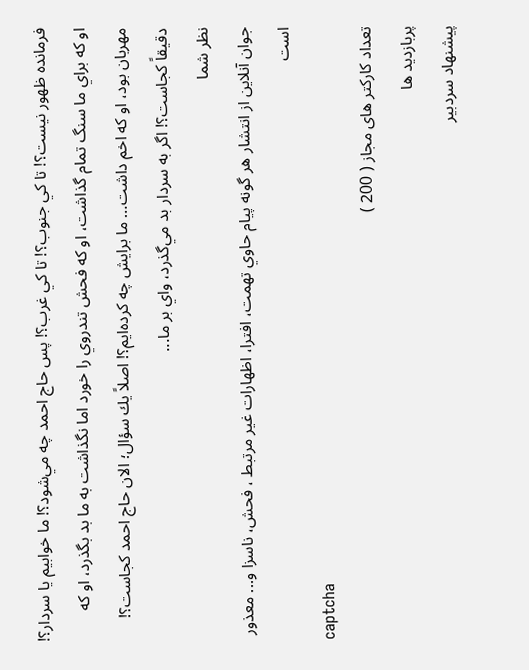فرمانده ظهور نيست؟! تا كي جنوب؟! تا كي غرب؟! پس حاج احمد چه مي‌شود؟! ما خوابيم يا سردار؟! او كه براي ما سنگ تمام گذاشت، او كه فحش تندروي را خورد اما نگذاشت به ما بد بگذرد، او كه مهربان بود، او كه اخم داشت… ما برايش چه كرده‌ايم؟! اصلاً يك سؤال؛ الان حاج احمد كجاست؟! دقيقاً كجاست؟! اگر به سردار بد مي‌گذرد، واي بر ما...
نظر شما
جوان آنلاين از انتشار هر گونه پيام حاوي تهمت، افترا، اظهارات غير مرتبط ، فحش، ناسزا و... معذور است
captcha
تعداد کارکتر های مجاز ( 200 )
پربازدید ها
پیشنهاد سردبیر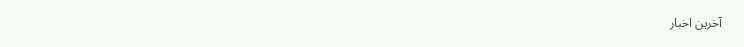آخرین اخبار